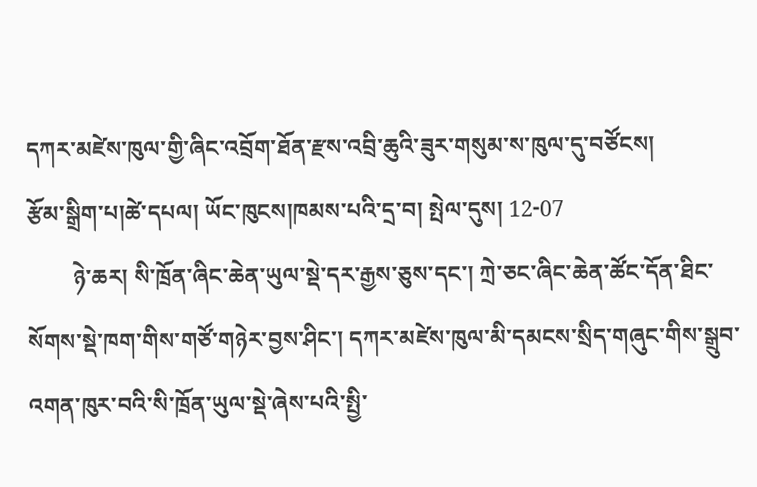དཀར་མཛེས་ཁུལ་གྱི་ཞིང་འབྲོག་ཐོན་རྫས་འབྲི་ཆུའི་ཟུར་གསུམ་ས་ཁུལ་དུ་བཙོངས།
རྩོམ་སྒྲིག་པ།ཚེ་དཔལ། ཡོང་ཁུངས།ཁམས་པའི་དྲ་བ། སྤེལ་དུས། 12-07
        ཉེ་ཆར། སི་ཁྲོན་ཞིང་ཆེན་ཡུལ་སྡེ་དར་རྒྱས་ཅུས་དང་། ཀྲེ་ཅང་ཞིང་ཆེན་ཚོང་དོན་ཐིང་སོགས་སྡེ་ཁག་གིས་གཙོ་གཉེར་བྱས་ཤིང་། དཀར་མཛེས་ཁུལ་མི་དམངས་སྲིད་གཞུང་གིས་སྒྲུབ་འགན་ཁུར་བའི་སི་ཁྲོན་ཡུལ་སྡེ་ཞེས་པའི་སྤྱི་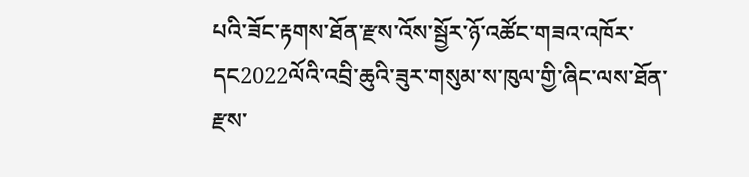པའི་ཟོང་རྟགས་ཐོན་རྫས་འོས་སྦྱོར་ཉོ་འཚོང་གཟའ་འཁོར་དང2022ལོའི་འབྲི་ཆུའི་ཟུར་གསུམ་ས་ཁུལ་གྱི་ཞིང་ལས་ཐོན་རྫས་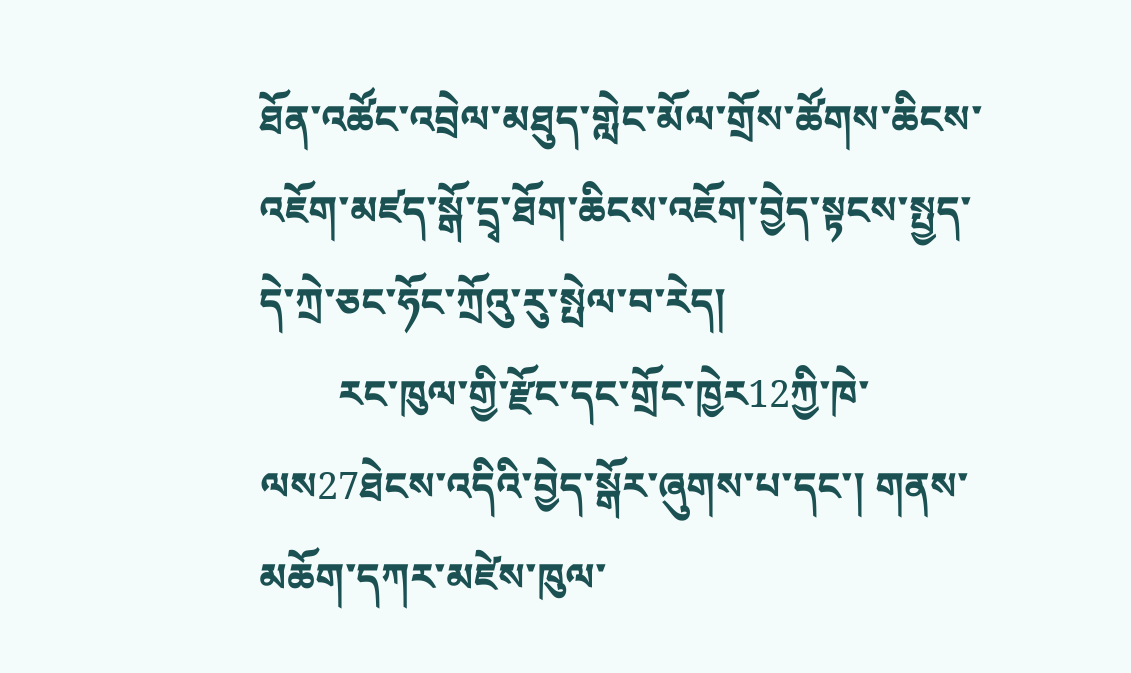ཐོན་འཚོང་འབྲེལ་མཐུད་གླེང་མོལ་གྲོས་ཚོགས་ཆིངས་འཇོག་མཛད་སྒོ་དྲྭ་ཐོག་ཆིངས་འཇོག་བྱེད་སྟངས་སྤྱད་དེ་ཀྲེ་ཅང་ཧོང་ཀྲོའུ་རུ་སྤེལ་བ་རེད།
        རང་ཁུལ་གྱི་རྫོང་དང་གྲོང་ཁྱེར12ཀྱི་ཁེ་ལས27ཐེངས་འདིའི་བྱེད་སྒོར་ཞུགས་པ་དང་། གནས་མཆོག་དཀར་མཛེས་ཁུལ་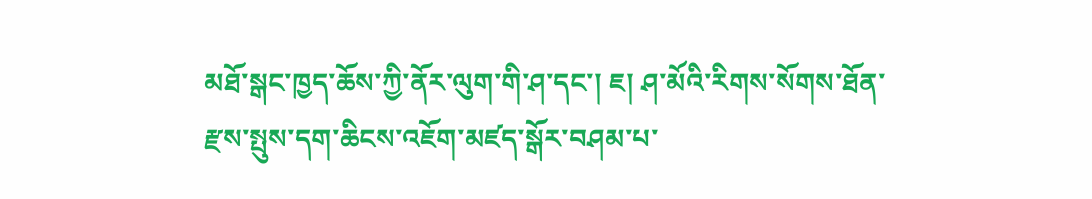མཐོ་སྒང་ཁྱད་ཆོས་ཀྱི་ནོར་ལུག་གི་ཤ་དང་། ཇ། ཤ་མོའི་རིགས་སོགས་ཐོན་རྫས་སྤུས་དག་ཆིངས་འཇོག་མཛད་སྒོར་བཤམ་པ་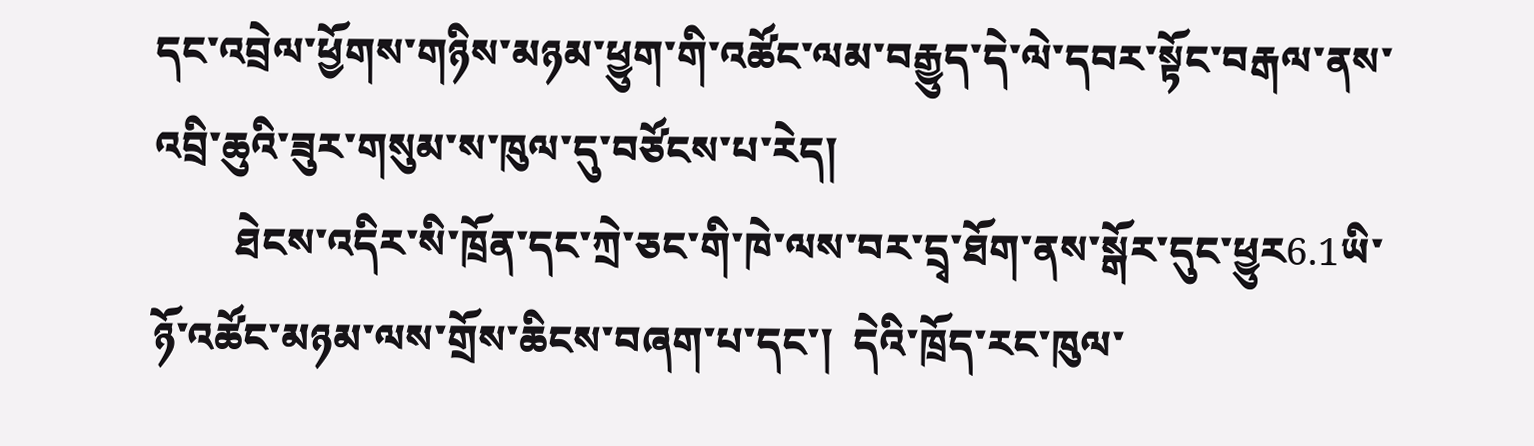དང་འབྲེལ་ཕྱོགས་གཉིས་མཉམ་ཕྱུག་གི་འཚོང་ལམ་བརྒྱུད་དེ་ལེ་དབར་སྟོང་བརྒལ་ནས་འབྲི་ཆུའི་ཟུར་གསུམ་ས་ཁུལ་དུ་བཙོངས་པ་རེད།
        ཐེངས་འདིར་སི་ཁྲོན་དང་ཀྲེ་ཅང་གི་ཁེ་ལས་བར་དྲྭ་ཐོག་ནས་སྒོར་དུང་ཕྱུར6.1ཡི་ཉོ་འཚོང་མཉམ་ལས་གྲོས་ཆིངས་བཞག་པ་དང་།  དེའི་ཁྲོད་རང་ཁུལ་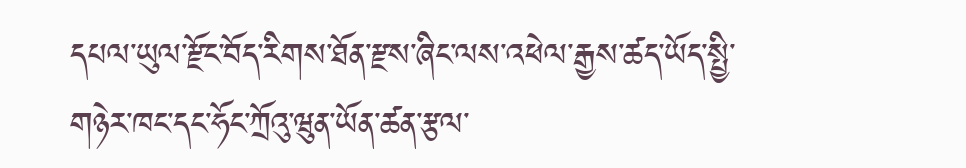དཔལ་ཡུལ་རྫོང་བོད་རིགས་ཐོན་རྫས་ཞིང་ལས་འཕེལ་རྒྱས་ཚད་ཡོད་སྤྱི་གཉེར་ཁང་དང་ཧོང་ཀྲོའུ་ཝུན་ཡོན་ཚན་རྩལ་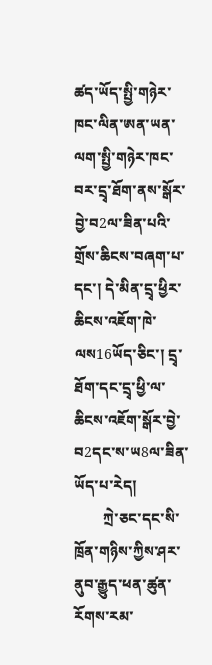ཚད་ཡོད་སྤྱི་གཉེར་ཁང་ལིན་ཨན་ཡན་ལག་སྤྱི་གཉེར་ཁང་བར་དྲྭ་ཐོག་ནས་སྒོར་བྱེ་བ2ལ་ཟིན་པའི་གྲོས་ཆིངས་བཞག་པ་དང་། དེ་མིན་དྲྭ་ཕྱིར་ཆིངས་འཇོག་ཁེ་ལས16ཡོད་ཅིང་། དྲྭ་ཐོག་དང་དྲྭ་ཕྱི་ལ་ ཆིངས་འཇོག་སྒོར་བྱེ་བ2དང་ས་ཡ8ལ་ཟིན་ཡོད་པ་རེད།
        ཀྲེ་ཅང་དང་སི་ཁྲོན་གཉིས་ཀྱིས་ཤར་ནུབ་རྒྱུད་ཕན་ཚུན་རོགས་རམ་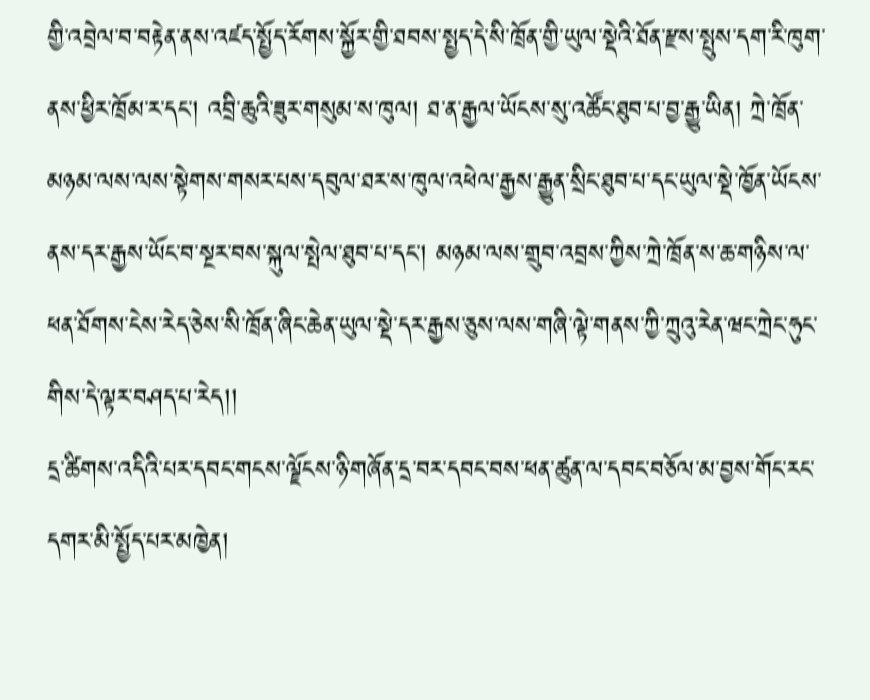གྱི་འབྲེལ་བ་བརྟེན་ནས་འཛད་སྤྱོད་རོགས་སྐྱོར་གྱི་ཐབས་སྤྱད་དེ་སི་ཁྲོན་གྱི་ཡུལ་སྡེའི་ཐོན་རྫས་སྤུས་དག་རི་ཁུག་ནས་ཕྱིར་ཁྲོམ་ར་དང་། འབྲི་ཆུའི་ཟུར་གསུམ་ས་ཁུལ། ཐ་ན་རྒྱལ་ཡོངས་སུ་འཚོང་ཐུབ་པ་བྱ་རྒྱུ་ཡིན། ཀྲེ་ཁྲོན་མཉམ་ལས་ལས་སྟེགས་གསར་པས་དབུལ་ཐར་ས་ཁུལ་འཕེལ་རྒྱས་རྒྱུན་སྲིང་ཐུབ་པ་དང་ཡུལ་སྡེ་ཁྱོན་ཡོངས་ནས་དར་རྒྱས་ཡོང་བ་སྔར་བས་སྐུལ་སྤེལ་ཐུབ་པ་དང་། མཉམ་ལས་གྲུབ་འབྲས་ཀྱིས་ཀྲེ་ཁྲོན་ས་ཆ་གཉིས་ལ་ཕན་ཐོགས་ངེས་རེད་ཅེས་སི་ཁྲོན་ཞིང་ཆེན་ཡུལ་སྡེ་དར་རྒྱས་ཅུས་ལས་གཞི་ལྟེ་གནས་ཀྱི་ཀྲུའུ་རེན་ཝང་ཀྲེང་ཧུང་གིས་དེ་ལྟར་བཤད་པ་རེད།།
དྲ་ཚིགས་འདིའི་པར་དབང་གངས་ལྗོངས་ཉི་གཞོན་དྲ་བར་དབང་བས་ཕན་ཚུན་ལ་དབང་བཅོལ་མ་བྱས་གོང་རང་དགར་མི་སྤྱོད་པར་མཁྱེན།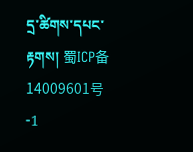དྲ་ཚིགས་དཔང་རྟགས། 蜀ICP备14009601号-1